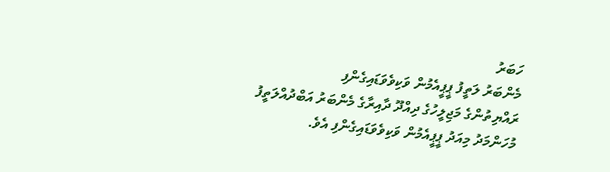ހަބަރު
މެންބަރު ލަތީފު ޕީޕީއެމުން ވަކިވެވަޑައިގެންފި
ރައްޔިތުންގެ މަޖިލީހުގެ ދިއްދޫ ދާއިރާގެ މެންބަރު އަބްދުއްލަތީފު މުހަންމަދު މިއަދު ޕީޕީއެމުން ވަކިވެވަޑައިގެންފި އެވެ.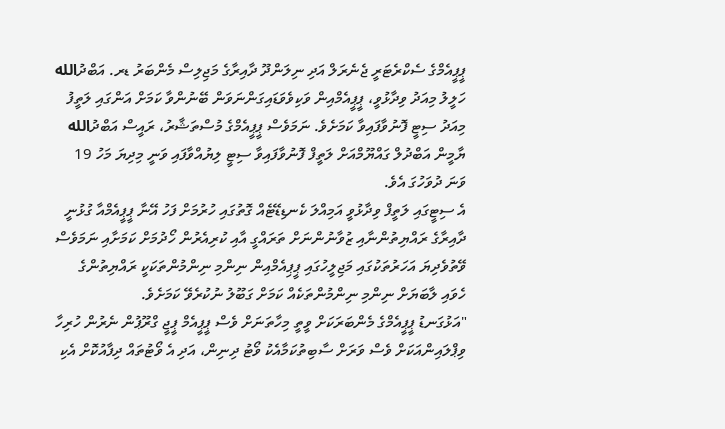ޕީޕީއެމްގެ ސެކްރެޓަރީ ޖެނެރަލް އަދި ނިލަންދޫ ދާއިރާގެ މަޖިލިސް މެންބަރު ޑރ. އަބްދުالله ހަލީލު މިއަދު ވިދާޅުވީ، ޕީޕީއެމްއިން ވަކިވެވަޑައިގަންނަވަން ބޭނުންވާ ކަމަށް އަންގައި ލަތީފު މިއަދު ސިޓީ ފޮނުވާފައިވާ ކަމަށެވެ. ނަމަވެސް ޕީޕީއެމްގެ މުސްތަޝާރު، ރައީސް އަބްދުالله ޔާމީން އަބްދުލް ގައްޔޫމްއަށް ލަތީފް ފޮނުވާފައިވާ ސިޓީ ލިޔުއްވާފައި ވަނީ މިދިޔަ މަހު 19 ވަނަ ދުވަހުގަ އެވެ.
އެ ސިޓީގައި ލަތީފް ވިދާޅުވީ އަމިއްލަ ކެނޑިޑޭޓެއް ގޮތުގައި ހުރުމަށް ފަހު އޭނާ ޕީޕީއެމްއާ ގުޅުނީ ދާއިރާގެ ރައްޔިތުންނާއި ޒުވާނުންނަށް ތަރައްގީ އާއި ކުރިއެރުން ހޯދުމަށް ކަމަށާއި ނަމަވެސް ވޭތުވެދިޔަ އަހަރުތަކުގައި މަޖިލީހުގައި ޕީޕިއެމްއިން ނިންމި ނިންމުންތަކަކީ ރައްޔިތުންގެ ހެވައި ލާބަޔަށް ނިންމި ނިންމުންތަކެއް ކަމަށް ގަބޫލު ނުކުރެވޭ ކަމަށެވެ.
"އަޅުގަނޑު ޕީޕީއެމްގެ މެންބަރަކަށް ވީތީ މިހާތަނަށް ވެސް ޕީޕީއެމް ޕީޖީ ގްރޫޕުން ނެރުން ހުރިހާ ވިޕްލައިންއަކަށް ވެސް ވަރަށް ސާބިތުކަމާއެކު ވޯޓު ދިނިން، އަދި އެ ވޯޓުތައް ދިފާއުކޮށް އެކި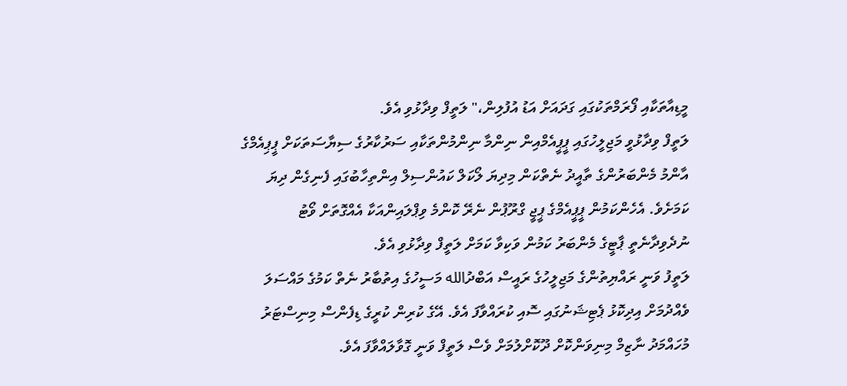މީޑިއާތަކާއި ފޯރަމްތަކުގައި ގަދައަށް އަޑު އުފުލިން،" ލަތީފް ވިދާޅުވި އެވެ.
ލަތީފް ވިދާޅުވީ މަޖިލީހުގައި ޕީޕީއެމްއިން ނިންމާ ނިންމުންތަކާއި ސަރުކާރުގެ ސިޔާސަތަކަށް ޕީޕިއެމްގެ އާންމު މެންބަރުންގެ ތާއީދު ނެތްކަން މިދިޔަ ލޯކަލް ކައުންސިލް އިންތިހާބުގައި ފެނިގެން ދިޔަ ކަމަށެވެ. އެހެންކަމުން ޕީޕީއެމްގެ ޕީޖީ ގްރޫޕުން ނެރޭ ކޮންމެ ވިޕްލައިންއަކާ އެއްގޮތަށް ވޯޓު ނުދެވިދާނެތީ ޕާޓީގެ މެންބަރު ކަމުން ވަކިވާ ކަމަށް ލަތީފް ވިދާޅުވި އެވެ.
ލަތީފު ވަނީ ރައްޔިތުންގެ މަޖިލީހުގެ ރައީސް އަބްދުالله މަސީހުގެ އިތުބާރު ނެތް ކަމުގެ މައްސަލަ ވެއްދުމަށް އިދިކޮޅު ޕެޓިޝަނުގައި ސޮއި ކުރައްވާފަ އެވެ. އޭގެ ކުރިން ކުރީގެ ޑިފެންސް މިނިސްޓަރު މުހައްމަދު ނާޒިމް މިނިވަންކޮށް ދޫކޮށްލުމަށް ވެސް ލަތީފް ވަނީ ގޮވާލައްވާފަ އެވެ.